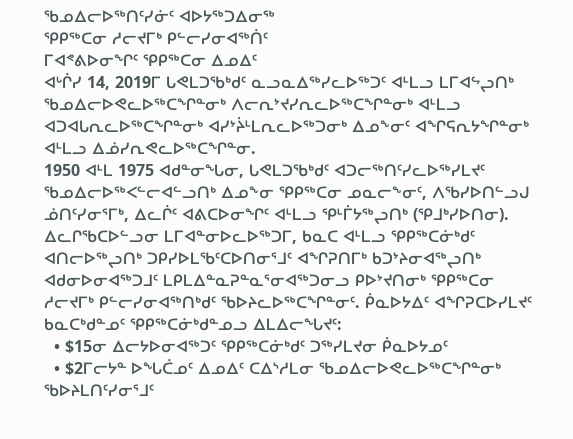ᖃᓄᐃᓕᐅᖅᑎᑦᓯᓃᑦ ᐊᐅᔭᖅᑐᐃᓂᖅ
ᕿᑭᖅᑕᓂ ᓱᓕᔪᒥᒃ ᑭᓪᓕᓯᓂᐊᖅᑏᑦ
ᒥᐊᕝᕕᐅᓂᖏᑦ ᕿᑭᖅᑕᓂ ᐃᓄᐃᑦ
ᐊᒡᒌᓯ 14, 2019ᒥ ᒐᕙᒪᑐᖃᒃᑯᑦ ᓇᓗᓇᐃᖅᓯᓚᐅᖅᑐᑦ ᐊᒻᒪᓗ ᒪᒥᐊᖦᖢᑎᒃ ᖃᓄᐃᓕᐅᕙᓚᐅᖅᑕᖏᓐᓂᒃ ᐱᓕᕆᔾᔪᓯᕆᓚᐅᖅᑕᖏᓐᓂᒃ ᐊᒻᒪᓗ ᐊᑐᐊᒐᕆᓚᐅᖅᑕᖏᓐᓂᒃ ᐊᓯᔾᔩᒻᒪᕆᓚᐅᖅᑐᓂᒃ ᐃᓄᖕᓂᑦ ᐊᖏᕋᕆᔭᖏᓐᓂᒃ ᐊᒻᒪᓗ ᐃᓅᓯᕆᕙᓚᐅᖅᑕᖏᓐᓂ.
1950 ᐊᒻᒪ 1975 ᐊᑯᓐᓂᖓᓂ, ᒐᕙᒪᑐᖃᒃᑯᑦ ᐊᑐᓕᖅᑎᑦᓯᓚᐅᖅᓯᒪᔪᑦ ᖃᓄᐃᓕᐅᖅᐸᓪᓕᐊᓪᓗᑎᒃ ᐃᓄᖕᓂ ᕿᑭᖅᑕᓂ ᓄᓇᓕᖕᓂᑦ, ᐱᖃᓯᐅᑎᓪᓗᒍ ᓅᑎᑦᓯᓂᕐᒥᒃ, ᐃᓚᒌᑦ ᐊᕕᑕᐅᓂᖏᑦ ᐊᒻᒪᓗ ᕿᒻᒦᔭᖅᖢᑎᒃ (ᕿᒧᒃᓯᐅᑎᓂ).
ᐃᓚᒋᖃᑕᐅᓪᓗᓂ ᒪᒥᐊᓐᓂᐅᓚᐅᖅᑐᒥ, ᑲᓇᑕ ᐊᒻᒪᓗ ᕿᑭᖅᑕᓃᒃᑯᑦ ᐊᑎᓕᐅᖅᖢᑎᒃ ᑐᑭᓯᐅᒪᖃᑦᑕᐅᑎᓂᕐᒧᑦ ᐊᖏᕈᑎᒥᒃ ᑲᑐᔾᔨᓂᐊᖅᖢᑎᒃ ᐊᑯᓂᐅᓂᐊᖅᑐᒧᑦ ᒪᑭᒪᐃᓐᓇᕈᓐᓇᕐᓂᐊᖅᑐᓂᓗ ᑭᐅᔾᔪᑎᓂᒃ ᕿᑭᖅᑕᓂ ᓱᓕᔪᒥᒃ ᑭᓪᓕᓯᓂᐊᖅᑎᒃᑯᑦ ᖃᐅᔨᓚᐅᖅᑕᖏᓐᓂᑦ. ᑮᓇᐅᔭᐃᑦ ᐊᖏᕈᑕᐅᓯᒪᔪᑦ ᑲᓇᑕᒃᑯᓐᓄᑦ ᕿᑭᖅᑕᓃᒃᑯᓐᓄᓗ ᐃᒪᐃᓕᖓᔪᑦ:
  • $15ᓂ ᐃᓕᔭᐅᓂᐊᖅᑐᑦ ᕿᑭᖅᑕᓃᒃᑯᑦ ᑐᖅᓯᒪᔪᓂ ᑮᓇᐅᔭᓄᑦ
  • $2ᒥᓕᔭᓐ ᐅᖓᑖᓄᑦ ᐃᓄᐃᑦ ᑕᐃᔅᓱᒪᓂ ᖃᓄᐃᓕᐅᕙᓚᐅᖅᑕᖏᓐᓂᒃ ᖃᐅᔨᒪᑎᑦᓯᓂᕐᒧᑦ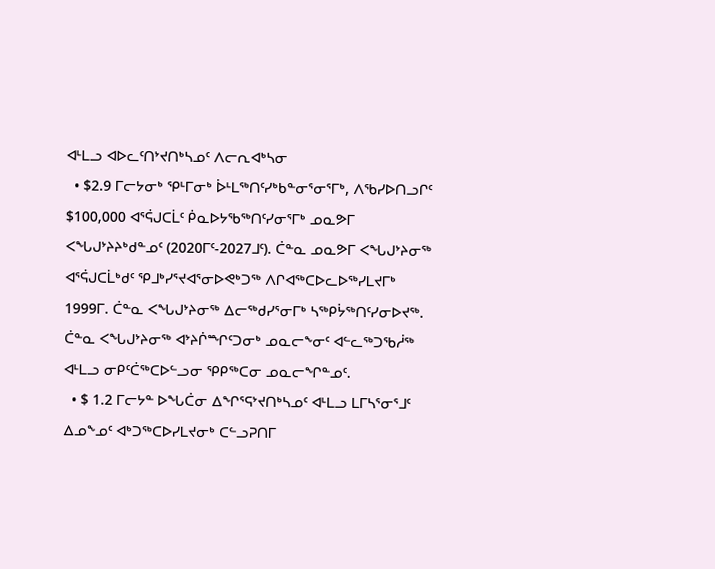ᐊᒻᒪᓗ ᐊᐅᓚᑦᑎᔾᔪᑎᒃᓴᓄᑦ ᐱᓕᕆᐊᒃᓴᓂ
  • $2.9 ᒥᓕᔭᓂᒃ ᕿᒻᒥᓂᒃ ᐆᒻᒪᖅᑎᑦᓯᒃᑲᓐᓂᕐᓂᕐᒥᒃ, ᐱᖃᓯᐅᑎᓗᒋᑦ $100,000 ᐊᕐᕌᒍᑕᒫᑦ ᑮᓇᐅᔭᖃᖅᑎᑦᓯᓂᕐᒥᒃ ᓄᓇᕗᒥ ᐸᖓᒍᔾᔨᔨᒃᑯᓐᓄᑦ (2020ᒥᑦ-2027ᒧᑦ). ᑖᓐᓇ ᓄᓇᕗᒥ ᐸᖓᒍᔾᔨᓂᖅ ᐊᕐᕌᒍᑕᒫᒃᑯᑦ ᕿᒧᒃᓯᕐᔪᐊᕐᓂᐅᕙᒃᑐᖅ ᐱᒋᐊᖅᑕᐅᓚᐅᖅᓯᒪᔪᒥᒃ 1999ᒥ. ᑖᓐᓇ ᐸᖓᒍᔾᔨᓂᖅ ᐃᓕᖅᑯᓯᕐᓂᒥᒃ ᓴᖅᑭᔮᖅᑎᑦᓯᓂᐅᔪᖅ. ᑖᓐᓇ ᐸᖓᒍᔾᔨᓂᖅ ᐊᔾᔨᒌᙱᑦᑐᓂᒃ ᓄᓇᓕᖕᓂᑦ ᐊᓪᓚᖅᑐᖃᓲᖅ ᐊᒻᒪᓗ ᓂᑭᑦᑖᖅᑕᐅᓪᓗᓂ ᕿᑭᖅᑕᓂ ᓄᓇᓕᖏᓐᓄᑦ.
  • $ 1.2 ᒥᓕᔭᓐ ᐅᖓᑖᓂ ᐃᖏᕐᕋᔾᔪᑎᒃᓴᓄᑦ ᐊᒻᒪᓗ ᒪᒥᓴᕐᓂᕐᒧᑦ ᐃᓄᖕᓄᑦ ᐊᒃᑐᖅᑕᐅᓯᒪᔪᓂᒃ ᑕᓪᓗᕈᑎᒥ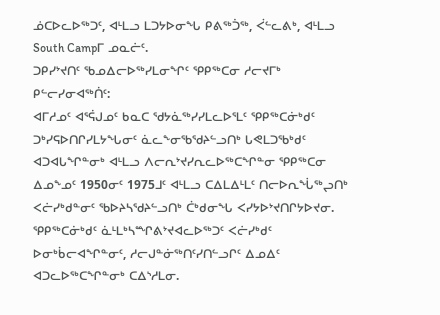ᓅᑕᐅᓚᐅᖅᑐᑦ, ᐊᒻᒪᓗ ᒪᑐᔭᐅᓂᖓ ᑭᕕᖅᑑᖅ, ᐹᓪᓚᕕᒃ, ᐊᒻᒪᓗ South Campᒥ ᓄᓇᓖᑦ.
ᑐᑭᓯᔾᔪᑎᑦ ᖃᓄᐃᓕᐅᖅᓯᒪᓂᖏᑦ ᕿᑭᖅᑕᓂ ᓱᓕᔪᒥᒃ ᑭᓪᓕᓯᓂᐊᖅᑏᑦ:
ᐊᒥᓱᓄᑦ ᐊᕐᕌᒍᓄᑦ ᑲᓇᑕ ᖁᔭᓈᖅᓯᓯᒪᓚᐅᕐᒪᑦ ᕿᑭᖅᑕᓃᒃᑯᑦ ᑐᒃᓯᕋᐅᑎᒋᓯᒪᔭᖓᓂᑦ ᓈᓚᖕᓂᖃᖁᔨᓪᓗᑎᒃ ᒐᕙᒪᑐᖃᒃᑯᑦ ᐊᑐᐊᒐᖏᓐᓂᒃ ᐊᒻᒪᓗ ᐱᓕᕆᔾᔪᓯᕆᓚᐅᖅᑕᖏᓐᓂ ᕿᑭᖅᑕᓂ ᐃᓄᖕᓄᑦ 1950ᓂᑦ 1975ᒧᑦ ᐊᒻᒪᓗ ᑕᐃᒪᐃᒻᒪᑦ ᑎᓕᐅᕆᖔᖅᖢᑎᒃ ᐸᓖᓯᒃᑯᓐᓂᑦ ᖃᐅᔨᓴᖁᔨᓪᓗᑎᒃ ᑖᒃᑯᓂᖓ ᐸᓯᔭᐅᔾᔪᑎᒋᔭᐅᔪᓂ.
ᕿᑭᖅᑕᓃᒃᑯᑦ ᓈᒻᒪᒃᓴᙱᕕᔾᔪᐊᓚᐅᖅᑐᑦ ᐸᓖᓯᒃᑯᑦ ᐅᓂᒃᑳᓕᐊᖏᓐᓂᑦ, ᓱᓕᒍᓐᓃᖅᑎᑦᓯᑎᓪᓗᒋᑦ ᐃᓄᐃᑦ ᐊᑐᓚᐅᖅᑕᖏᓐᓂᒃ ᑕᐃᔅᓱᒪᓂ.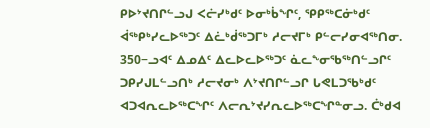ᑭᐅᔾᔪᑎᒋᓪᓗᒍ ᐸᓖᓯᒃᑯᑦ ᐅᓂᒃᑳᖏᑦ, ᕿᑭᖅᑕᓃᒃᑯᑦ ᐋᖅᑭᒃᓯᓚᐅᖅᑐᑦ ᐃᓛᒃᑰᖅᑐᒥᒃ ᓱᓕᔪᒥᒃ ᑭᓪᓕᓯᓂᐊᖅᑎᓂ. 350−ᓗᐊᑦ ᐃᓄᐃᑦ ᐃᓚᐅᓚᐅᖅᑐᑦ ᓈᓚᖕᓂᖃᖅᑎᓪᓗᒋᑦ ᑐᑭᓯᒍᒪᓪᓗᑎᒃ ᓱᓕᔪᓂᒃ ᐱᔾᔪᑎᒋᓪᓗᒋ ᒐᕙᒪᑐᖃᒃᑯᑦ ᐊᑐᐊᕆᓚᐅᖅᑕᖏᑦ ᐱᓕᕆᔾᔪᓯᕆᓚᐅᖅᑕᖏᓐᓂᓗ. ᑖᒃᑯᐊ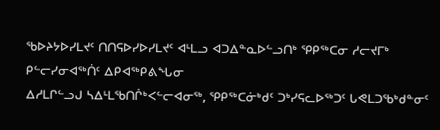ᖃᐅᔨᔭᐅᓯᒪᔪᑦ ᑎᑎᕋᐅᓯᐅᓯᒪᔪᑦ ᐊᒻᒪᓗ ᐊᑐᐃᓐᓇᐅᓪᓗᑎᒃ ᕿᑭᖅᑕᓂ ᓱᓕᔪᒥᒃ ᑭᓪᓕᓯᓂᐊᖅᑏᑦ ᐃᑭᐊᖅᑭᕕᖓᓂ
ᐃᓱᒪᒋᓪᓗᒍ ᓴᐃᒻᒪᖃᑎᒌᒃᐸᓪᓕᐊᓂᖅ, ᕿᑭᖅᑕᓃᒃᑯᑦ ᑐᒃᓯᕋᓚᐅᖅᑐᑦ ᒐᕙᒪᑐᖃᒃᑯᓐᓂᑦ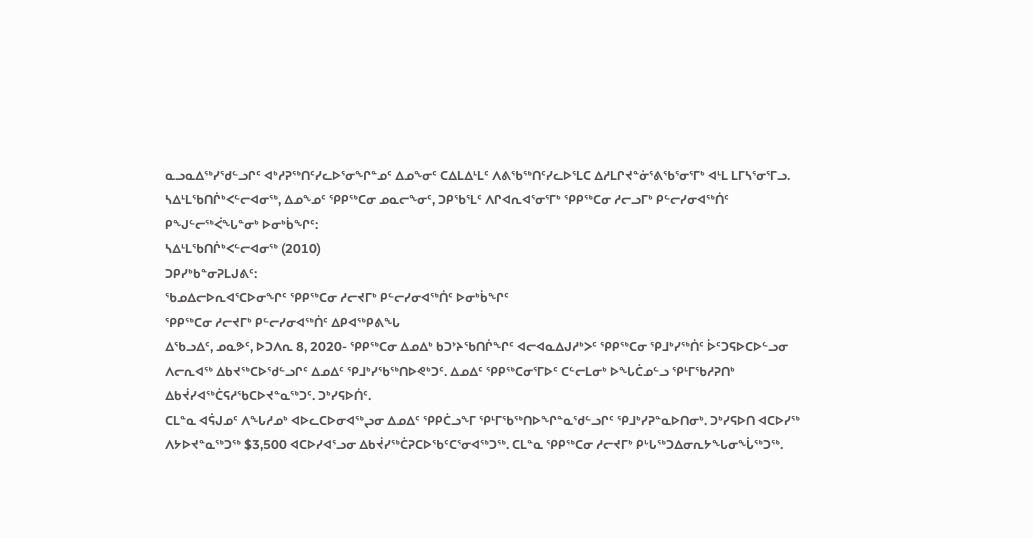ᓇᓗᓇᐃᖅᓯᖁᓪᓗᒋᑦ ᐊᒃᓱᕈᖅᑎᑦᓯᓚᐅᕐᓂᖏᓐᓄᑦ ᐃᓄᖕᓂᑦ ᑕᐃᒪᐃᒻᒪᑦ ᐱᕕᖃᖅᑎᑦᓯᓚᐅᕐᒪᑕ ᐃᓱᒪᒋᔪᓐᓃᕐᕕᖃᕐᓂᕐᒥᒃ ᐊᒻᒪ ᒪᒥᓴᕐᓂᕐᒥᓗ. ᓴᐃᒻᒪᖃᑎᒌᒃᐸᓪᓕᐊᓂᖅ, ᐃᓄᖕᓄᑦ ᕿᑭᖅᑕᓂ ᓄᓇᓕᖕᓂᑦ, ᑐᑭᖃᕐᒪᑦ ᐱᒋᐊᕆᐊᕐᓂᕐᒥᒃ ᕿᑭᖅᑕᓂ ᓱᓕᓗᒥᒃ ᑭᓪᓕᓯᓂᐊᖅᑏᑦ ᑭᖑᓪᓕᖅᐹᖓᓐᓂᒃ ᐅᓂᒃᑳᖏᑦ:
ᓴᐃᒻᒪᖃᑎᒌᒃᐸᓪᓕᐊᓂᖅ (2010)
ᑐᑭᓯᒃᑲᓐᓂᕈᒪᒍᕕᑦ:
ᖃᓄᐃᓕᐅᕆᐊᕐᑕᐅᓂᖏᑦ ᕿᑭᖅᑕᓂ ᓱᓕᔪᒥᒃ ᑭᓪᓕᓯᓂᐊᖅᑏᑦ ᐅᓂᒃᑳᖏᑦ
ᕿᑭᖅᑕᓂ ᓱᓕᔪᒥᒃ ᑭᓪᓕᓯᓂᐊᖅᑏᑦ ᐃᑭᐊᖅᑭᕕᖓ
ᐃᖃᓗᐃᑦ, ᓄᓇᕗᑦ, ᐅᑐᐱᕆ 8, 2020- ᕿᑭᖅᑕᓂ ᐃᓄᐃᒃ ᑲᑐᔾᔨᖃᑎᒌᖏᑦ ᐊᓕᐊᓇᐃᒍᓱᒃᐳᑦ ᕿᑭᖅᑕᓂ ᕿᒧᒃᓯᖅᑏᑦ ᐆᑦᑐᕋᐅᑕᐅᓪᓗᓂ ᐱᓕᕆᐊᖅ ᐃᑲᔪᖅᑕᐅᖁᓪᓗᒋᑦ ᐃᓄᐃᑦ ᕿᒧᒃᓯᖃᖅᑎᐅᕙᒃᑐᑦ. ᐃᓄᐃᑦ ᕿᑭᖅᑕᓂᕐᒥᐅᑦ ᑕᓪᓕᒪᓂᒃ ᐅᖓᑖᓄᓪᓗ ᕿᒻᒥᖃᓱᕈᑎᒃ ᐃᑲᔫᓯᐊᖅᑖᕋᓱᖃᑕᐅᔪᓐᓇᖅᑐᑦ. ᑐᒃᓯᕋᐅᑏᑦ.
ᑕᒪᓐᓇ ᐊᕌᒍᓄᑦ ᐱᖓᓱᓄᒃ ᐊᐅᓚᑕᐅᓂᐊᖅᖢᓂ ᐃᓄᐃᑦ ᕿᑭᑖᓗᖕᒥ ᕿᒻᒥᖃᖅᑎᐅᖏᓐᓇᖁᓪᓗᒋᑦ ᕿᒧᒃᓯᕈᓐᓇᐅᑎᓂᒃ. ᑐᒃᓯᕋᐅᑎ ᐊᑕᐅᓯᖅ ᐱᔭᐅᔪᓐᓇᖅᑐᖅ $3,500 ᐊᑕᐅᓯᐊᕐᓗᓂ ᐃᑲᔫᓯᖅᑖᕈᑕᐅᖃᑦᑕᕐᓂᐊᖅᑐᖅ. ᑕᒪᓐᓇ ᕿᑭᖅᑕᓂ ᓱᓕᔪᒥᒃ ᑭᒡᒐᖅᑐᐃᓂᕆᔭᖓᓂᖔᖅᑐᖅ.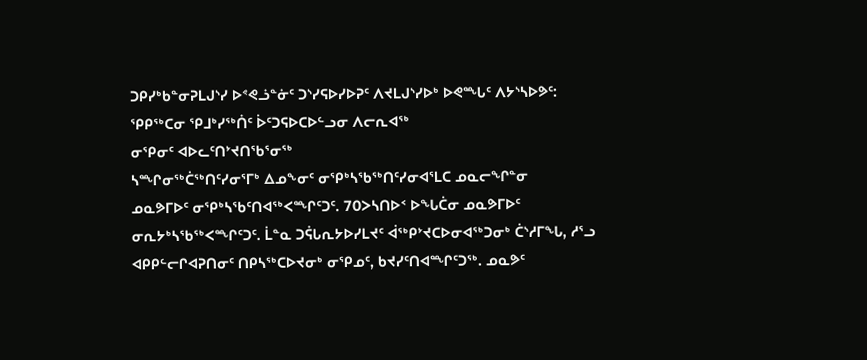ᑐᑭᓯᒃᑲᓐᓂᕈᒪᒍᔅᓯ ᐅᕝᕙᓘᓐᓃᑦ ᑐᔅᓯᕋᐅᓯᐅᕈᑦ ᐱᔪᒪᒍᔅᓯᐅᒃ ᐅᕙᙵᑦ ᐱᔭᔅᓴᐅᕗᑦ:
ᕿᑭᖅᑕᓂ ᕿᒧᒃᓯᖅᑏᑦ ᐆᑦᑐᕋᐅᑕᐅᓪᓗᓂ ᐱᓕᕆᐊᖅ
ᓂᕿᓂᑦ ᐊᐅᓚᑦᑎᔾᔪᑎᖃᕐᓂᖅ
ᓴᙱᓂᖅᑖᖅᑎᑦᓯᓂᕐᒥᒃ ᐃᓄᖕᓂᑦ ᓂᕿᒃᓴᖃᖅᑎᑦᓯᓂᐊᕐᒪᑕ ᓄᓇᓕᖏᓐᓂ
ᓄᓇᕗᒥᐅᑦ ᓂᕿᒃᓴᖃᑦᑎᐊᖅᐸᙱᑦᑐᑦ. 70ᐳᓴᑎᐅᑉ ᐅᖓᑖᓂ ᓄᓇᕗᒥᐅᑦ ᓂᕆᔭᒃᓴᖃᖅᐸᙱᑦᑐᑦ. ᒫᓐᓇ ᑐᕌᒐᕆᔭᐅᓯᒪᔪᑦ ᐋᖅᑭᔾᔪᑕᐅᓂᐊᖅᑐᓂᒃ ᑖᔅᓱᒥᖓ, ᓱᕐᓗ ᐊᑭᑭᓪᓕᒋᐊᕈᑎᓂᑦ ᑎᑭᓴᖅᑕᐅᔪᓂᒃ ᓂᕿᓄᑦ, ᑲᔪᓯᑦᑎᐊᙱᑦᑐᖅ. ᓄᓇᕗᑦ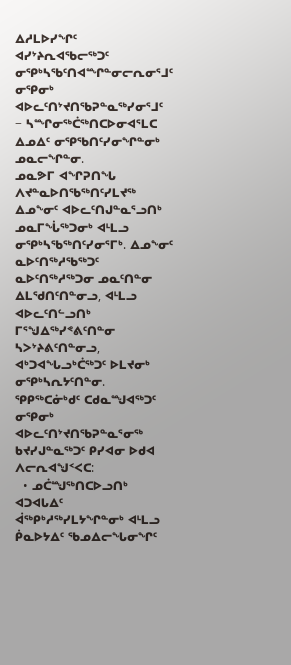ᐃᓱᒪᐅᓯᖏᑦ ᐊᓯᔾᔨᕆᐊᖃᓕᖅᑐᑦ ᓂᕿᒃᓴᖃᑦᑎᐊᙱᓐᓂᓕᕆᓂᕐᒧᑦ ᓂᕿᓂᒃ ᐊᐅᓚᑦᑎᔾᔪᑎᖃᕈᓐᓇᖅᓯᓂᕐᒧᑦ − ᓴᙱᓂᖅᑖᖅᑎᑕᐅᓂᐊᕐᒪᑕ ᐃᓄᐃᑦ ᓂᕿᖃᑎᑦᓯᓂᖏᓐᓂᒃ ᓄᓇᓕᖏᓐᓂ.
ᓄᓇᕗᒥ ᐊᖏᕈᑎᖓ ᐱᔪᓐᓇᐅᑎᖃᖅᑎᑦᓯᒪᔪᖅ ᐃᓄᖕᓂᑦ ᐊᐅᓚᑦᑎᒍᓐᓇᕐᓗᑎᒃ ᓄᓇᒥᖔᖅᑐᓂᒃ ᐊᒻᒪᓗ ᓂᕿᒃᓴᖃᖅᑎᑦᓯᓂᕐᒥᒃ. ᐃᓄᖕᓂᑦ ᓇᐅᑦᑎᖅᓱᖃᖅᑐᑦ ᓇᐅᑦᑎᖅᓱᖅᑐᓂ ᓄᓇᑦᑎᓐᓂ ᐃᒪᖁᑎᑦᑎᓐᓂᓗ, ᐊᒻᒪᓗ ᐊᐅᓚᑦᑎᓪᓗᑎᒃ ᒥᕐᖑᐃᖅᓯᕝᕕᑦᑎᓐᓂ ᓴᐳᔾᔨᕕᑦᑎᓐᓂᓗ, ᐊᒃᑐᐊᖓᓗᒃᑖᖅᑐᑦ ᐅᒪᔪᓂᒃ ᓂᕿᒃᓴᕆᔭᑦᑎᓐᓂ.
ᕿᑭᖅᑕᓃᒃᑯᑦ ᑕᑯᓇᙳᐊᖅᑐᑦ ᓂᕿᓂᒃ ᐊᐅᓚᑦᑎᔾᔪᑎᖃᕈᓐᓇᕐᓂᖅ ᑲᔪᓯᒍᓐᓇᖅᑐᑦ ᑭᓯᐊᓂ ᐅᑯᐊ ᐱᓕᕆᐊᖑᑉᐸᑕ:
  • ᓄᑖᙳᖅᑎᑕᐅᓗᑎᒃ ᐊᑐᐊᒐᐃᑦ ᐋᖅᑭᒃᓱᖅᓯᒪᔭᖏᓐᓂᒃ ᐊᒻᒪᓗ ᑮᓇᐅᔭᐃᑦ ᖃᓄᐃᓕᖓᓂᖏᑦ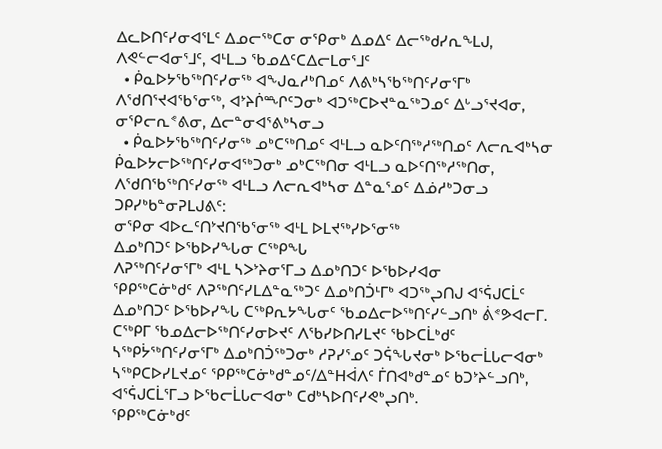ᐃᓚᐅᑎᑦᓯᓂᐊᕐᒪᑦ ᐃᓄᓕᖅᑕᓂ ᓂᕿᓂᒃ ᐃᓄᐃᑦ ᐃᓕᖅᑯᓯᕆᖕᒪᒍ, ᐱᕙᓪᓕᐊᓂᕐᒧᑦ, ᐊᒻᒪᓗ ᖃᓄᐃᑦᑕᐃᓕᒪᓂᕐᒧᑦ
  • ᑮᓇᐅᔭᖃᖅᑎᑦᓯᓂᖅ ᐊᖑᓇᓱᒃᑎᓄᑦ ᐱᕕᒃᓴᖃᖅᑎᑦᓯᓂᕐᒥᒃ ᐱᖁᑎᕐᔪᐊᖃᕐᓂᖅ, ᐊᔾᔨᒌᙱᑦᑐᓂᒃ ᐊᑐᖅᑕᐅᔪᓐᓇᖅᑐᓄᑦ ᐃᒡᓗᕐᔪᐊᓂ, ᓂᕿᓕᕆᕝᕕᓂ, ᐃᓕᓐᓂᐊᕐᕕᒃᓴᓂᓗ
  • ᑮᓇᐅᔭᖃᖅᑎᑦᓯᓂᖅ ᓄᒃᑕᖅᑎᓄᑦ ᐊᒻᒪᓗ ᓇᐅᑦᑎᖅᓱᖅᑎᓄᑦ ᐱᓕᕆᐊᒃᓴᓂ ᑮᓇᐅᔭᓕᐅᖅᑎᑦᓯᓂᐊᖅᑐᓂᒃ ᓄᒃᑕᖅᑎᓂ ᐊᒻᒪᓗ ᓇᐅᑦᑎᖅᓱᖅᑎᓂ, ᐱᖁᑎᖃᖅᑎᑦᓯᓂᖅ ᐊᒻᒪᓗ ᐱᓕᕆᐊᒃᓴᓂ ᐃᓐᓇᕐᓄᑦ ᐃᓅᓱᒃᑐᓂᓗ
ᑐᑭᓯᒃᑲᓐᓂᕈᒪᒍᕕᑦ:
ᓂᕿᓂ ᐊᐅᓚᑦᑎᔾᔪᑎᖃᕐᓂᖅ ᐊᒻᒪ ᐅᒪᔪᖅᓯᐅᕐᓂᖅ
ᐃᓄᒃᑎᑐᑦ ᐅᖃᐅᓯᖓᓂ ᑕᖅᑭᖓ
ᐱᕈᖅᑎᑦᓯᓂᕐᒥᒃ ᐊᒻᒪ ᓴᐳᔾᔨᓂᕐᒥᓗ ᐃᓄᒃᑎᑐᑦ ᐅᖃᐅᓯᐊᓂ
ᕿᑭᖅᑕᓃᒃᑯᑦ ᐱᕈᖅᑎᑦᓯᒪᐃᓐᓇᖅᑐᑦ ᐃᓄᒃᑎᑑᒻᒥᒃ ᐊᑐᖅᖢᑎᒍ ᐊᕐᕌᒍᑕᒫᑦ ᐃᓄᒃᑎᑐᑦ ᐅᖃᐅᓯᖓ ᑕᖅᑭᕆᔭᖓᓂᑦ ᖃᓄᐃᓕᐅᖅᑎᑦᓯᓪᓗᑎᒃ ᕖᕝᕗᐊᓕᒥ. ᑕᖅᑭᒥ ᖃᓄᐃᓕᐅᖅᑎᑦᓯᓂᐅᔪᑦ ᐱᖃᓯᐅᑎᓯᒪᔪᑦ ᖃᐅᑕᒫᒃᑯᑦ ᓴᖅᑭᔮᖅᑎᑦᓯᓂᕐᒥᒃ ᐃᓄᒃᑎᑑᖅᑐᓂᒃ ᓱᕈᓯᕐᓄᑦ ᑐᕌᖓᔪᓂᒃ ᐅᖃᓕᒫᒐᓕᐊᓂᒃ ᓴᖅᑭᑕᐅᓯᒪᔪᓄᑦ ᕿᑭᖅᑕᓃᒃᑯᓐᓄᑦ/ᐃᓐᕼᐋᐱᑦ ᒦᑎᐊᒃᑯᓐᓄᑦ ᑲᑐᔾᔨᓪᓗᑎᒃ, ᐊᕐᕌᒍᑕᒫᕐᒥᓗ ᐅᖃᓕᒫᒐᓕᐊᓂᒃ ᑕᑯᒃᓴᐅᑎᑦᓯᕙᒃᖢᑎᒃ.
ᕿᑭᖅᑕᓃᒃᑯᑦ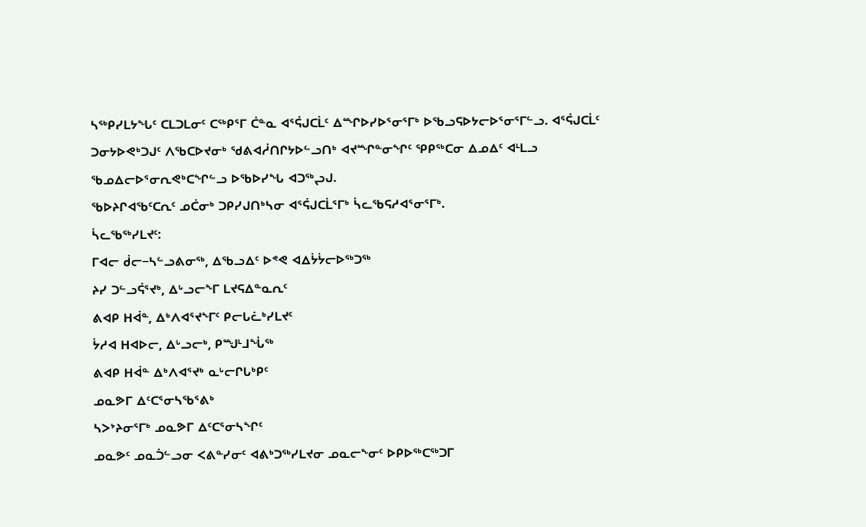ᓴᖅᑭᓯᒪᔭᖓᑦ ᑕᒪᑐᒪᓂᑦ ᑕᖅᑭᕐᒥ ᑖᓐᓇ ᐊᕐᕌᒍᑕᒫᑦ ᐃᙱᐅᓯᐅᕐᓂᕐᒥᒃ ᐅᖃᓗᕋᐅᔭᓕᐅᕐᓂᕐᒥᓪᓗ. ᐊᕐᕌᒍᑕᒫᑦ ᑐᓂᔭᐅᕙᒃᑐᒍᑦ ᐱᖃᑕᐅᔪᓂᒃ ᖁᕕᐊᓲᑎᒋᔭᐅᓪᓗᑎᒃ ᐊᔪᙱᓐᓂᖏᑦ ᕿᑭᖅᑕᓂ ᐃᓄᐃᑦ ᐊᒻᒪᓗ ᖃᓄᐃᓕᐅᕐᓂᕆᕙᒃᑕᖏᓪᓗ ᐅᖃᐅᓯᖓ ᐊᑐᖅᖢᒍ.
ᖃᐅᔨᒋᐊᖃᑦᑕᕆᑦ ᓄᑖᓂᒃ ᑐᑭᓯᒍᑎᒃᓴᓂ ᐊᕐᕌᒍᑕᒫᕐᒥᒃ ᓵᓚᖃᕋᓱᐊᕐᓂᕐᒥᒃ.
ᓵᓚᖃᖅᓯᒪᔪᑦ:
ᒥᐊᓕ ᑰᓕ−ᓴᓪᓗᕕᓂᖅ, ᐃᖃᓗᐃᑦ ᐅᕝᕙ ᐊᐃᔮᔮᓕᐅᖅᑐᖅ
ᔨᓯ ᑐᓪᓗᕌᕐᔪᒃ, ᐃᒡᓗᓕᖕᒥ ᒪᔪᕋᐃᓐᓇᕆᑦ
ᕕᐊᑭ ᕼᐋᓐ, ᐃᒃᐱᐊᕐᔪᖕᒥᑦ ᑭᓕᒐᓛᒃᓯᒪᔪᑦ
ᔮᓱᐊ ᕼᐊᐅᓕ, ᐃᒡᓗᓕᒃ, ᑭᙳᒻᒧᖔᖅ
ᕕᐊᑭ ᕼᐋᓐ ᐃᒃᐱᐊᕐᔪᒃ ᓇᒡᓕᒋᒐᒃᑭᑦ
ᓄᓇᕗᒥ ᐃᑦᑕᕐᓂᓴᖃᕐᕕᒃ
ᓴᐳᔾᔨᓂᕐᒥᒃ ᓄᓇᕗᒥ ᐃᑦᑕᕐᓂᓴᖏᑦ
ᓄᓇᕗᑦ ᓄᓇᑑᓪᓗᓂ ᐸᕕᓐᓯᓂᑦ ᐊᕕᒃᑐᖅᓯᒪᔪᓂ ᓄᓇᓕᖕᓂᑦ ᐅᑭᐅᖅᑕᖅᑐᒥ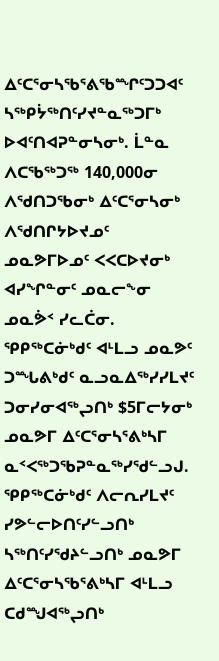ᐃᑦᑕᕐᓂᓴᖃᕐᕕᖃᙱᑦᑐᑐᐊᑦ ᓴᖅᑭᔮᖅᑎᑦᓯᔪᓐᓇᖅᑐᒥᒃ ᐅᐊᑦᑎᐊᕈᓐᓂᓴᓂᒃ. ᒫᓐᓇ ᐱᑕᖃᖅᑐᖅ 140,000ᓂ ᐱᖁᑎᑐᖃᓂᒃ ᐃᑦᑕᕐᓂᓴᓂᒃ ᐱᖁᑎᒋᔭᐅᔪᓄᑦ ᓄᓇᕗᒥᐅᓄᑦ ᐸᐸᑕᐅᔪᓂᒃ ᐊᓯᖏᓐᓂᑦ ᓄᓇᓕᖕᓂ ᓄᓇᕘᑉ ᓯᓚᑖᓂ.
ᕿᑭᖅᑕᓃᒃᑯᑦ ᐊᒻᒪᓗ ᓄᓇᕗᑦ ᑐᙵᕕᒃᑯᑦ ᓇᓗᓇᐃᖅᓯᓯᒪᔪᑦ ᑐᓂᓯᓂᐊᖅᖢᑎᒃ $5ᒥᓕᔭᓂᒃ ᓄᓇᕗᒥ ᐃᑦᑕᕐᓂᓴᕐᕕᒃᓴᒥ ᓇᑉᐸᖅᑐᖃᕈᓐᓇᖅᓯᖁᓪᓗᒍ. ᕿᑭᖅᑕᓃᒃᑯᑦ ᐱᓕᕆᓯᒪᔪᑦ ᓯᕗᓪᓕᐅᑎᑦᓯᓪᓗᑎᒃ ᓴᖅᑎᑦᓯᖁᔨᓪᓗᑎᒃ ᓄᓇᕗᒥ ᐃᑦᑕᕐᓂᓴᖃᕐᕕᒃᓴᒥ ᐊᒻᒪᓗ ᑕᑯᙳᐊᖅᖢᑎᒃ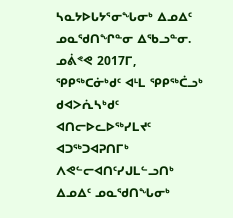ᓴᓇᔭᐅᒐᔭᕐᓂᖓᓂᒃ ᐃᓄᐃᑦ ᓄᓇᖁᑎᖏᓐᓂ ᐃᖃᓗᓐᓂ.
ᓄᕖᕝᕙ 2017ᒥ, ᕿᑭᖅᑕᓃᒃᑯᑦ ᐊᒻᒪ ᕿᑭᖅᑖᓗᒃ ᑯᐊᐳᕇᓴᒃᑯᑦ ᐊᑎᓕᐅᓚᐅᖅᓯᒪᔪᑦ ᐊᑐᖅᑐᐊᕈᑎᒥᒃ ᐱᕙᓪᓕᐊᑎᑦᓯᒍᒪᓪᓗᑎᒃ ᐃᓄᐃᑦ ᓄᓇᖁᑎᖓᓂᒃ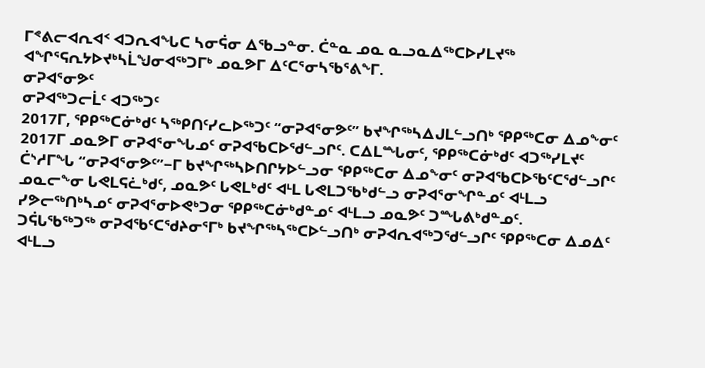ᒥᕝᕕᓕᐊᕆᐊᑉ ᐊᑐᕆᐊᖓᑕ ᓴᓂᕌᓂ ᐃᖃᓗᓐᓂ. ᑖᓐᓇ ᓄᓇ ᓇᓗᓇᐃᖅᑕᐅᓯᒪᔪᖅ ᐊᖏᕐᕋᕆᔭᐅᔪᒃᓴᒫᖑᓂᐊᖅᑐᒥᒃ ᓄᓇᕗᒥ ᐃᑦᑕᕐᓂᓴᖃᕐᕕᖕᒥ.
ᓂᕈᐊᕐᓂᕗᑦ
ᓂᕈᐊᖅᑐᓕᒫᑦ ᐊᑐᖅᑐᑦ
2017ᒥ, ᕿᑭᖅᑕᓃᒃᑯᑦ ᓴᖅᑭᑎᑦᓯᓚᐅᖅᑐᑦ “ᓂᕈᐊᕐᓂᕗᑦ” ᑲᔪᖏᖅᓴᐃᒍᒪᓪᓗᑎᒃ ᕿᑭᖅᑕᓂ ᐃᓄᖕᓂᑦ 2017ᒥ ᓄᓇᕗᒥ ᓂᕈᐊᕐᓂᖓᓄᑦ ᓂᕈᐊᖃᑕᐅᖁᓪᓗᒋᑦ. ᑕᐃᒪᙵᓂᑦ, ᕿᑭᖅᑕᓃᒃᑯᑦ ᐊᑐᖅᓯᒪᔪᑦ ᑖᔅᓱᒥᖓ “ᓂᕈᐊᕐᓂᕗᑦ”−ᒥ ᑲᔪᖏᖅᓴᐅᑎᒋᔭᐅᓪᓗᓂ ᕿᑭᖅᑕᓂ ᐃᓄᖕᓂᑦ ᓂᕈᐊᖃᑕᐅᖃᑦᑕᖁᓪᓗᒋᑦ ᓄᓇᓕᖕᓂ ᒐᕙᒪᕋᓛᒃᑯᑦ, ᓄᓇᕗᑦ ᒐᕙᒪᒃᑯᑦ ᐊᒻᒪ ᒐᕙᒪᑐᖃᒃᑯᓪᓗ ᓂᕈᐊᕐᓂᖏᓐᓄᑦ ᐊᒻᒪᓗ ᓯᕗᓕᖅᑎᒃᓴᓄᑦ ᓂᕈᐊᕐᓂᐅᕙᒃᑐᓂ ᕿᑭᖅᑕᓃᒃᑯᓐᓄᑦ ᐊᒻᒪᓗ ᓄᓇᕗᑦ ᑐᙵᕕᒃᑯᓐᓄᑦ.
ᑐᕌᒐᖃᖅᑐᖅ ᓂᕈᐊᖃᑦᑕᖁᔨᓂᕐᒥᒃ ᑲᔪᖏᖅᓴᖅᑕᐅᓪᓗᑎᒃ ᓂᕈᐊᕆᐊᖅᑐᖁᓪᓗᒋᑦ ᕿᑭᖅᑕᓂ ᐃᓄᐃᑦ ᐊᒻᒪᓗ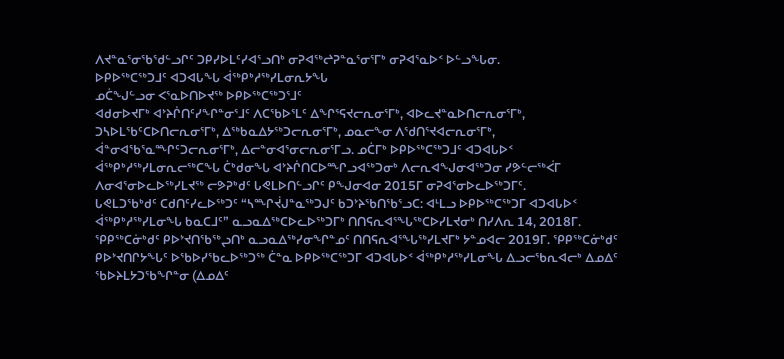ᐱᔪᓐᓇᕐᓂᖃᖁᓪᓗᒋᑦ ᑐᑭᓯᐅᒪᑦᓯᐊᕐᓗᑎᒃ ᓂᕈᐊᖅᖠᕈᓐᓇᕐᓂᕐᒥᒃ ᓂᕈᐊᕐᓇᐅᑉ ᐅᓪᓗᖓᓂ.
ᐅᑭᐅᖅᑕᖅᑐᒧᑦ ᐊᑐᐊᒐᖓ ᐋᖅᑭᒃᓱᖅᓯᒪᓂᕆᔭᖓ
ᓄᑖᖑᓪᓗᓂ ᐸᕐᓇᐅᑎᐅᔪᖅ ᐅᑭᐅᖅᑕᖅᑐᕐᒧᑦ
ᐊᑯᓂᐅᔪᒥᒃ ᐊᔾᔨᒌᑎᑦᓯᖏᓐᓂᕐᒧᑦ ᐱᑕᖃᐅᕐᒪᑦ ᐃᖏᕐᕋᔪᓕᕆᓂᕐᒥᒃ, ᐊᐅᓚᔪᓐᓇᐅᑎᓕᕆᓂᕐᒥᒃ, ᑐᓴᐅᒪᖃᑦᑕᐅᑎᓕᕆᓂᕐᒥᒃ, ᐃᖅᑲᓇᐃᔭᖅᑐᓕᕆᓂᕐᒥᒃ, ᓄᓇᓕᖕᓂ ᐱᖁᑎᕐᔪᐊᓕᕆᓂᕐᒥᒃ, ᐋᓐᓂᐊᖃᕐᓇᙱᑦᑐᓕᕆᓂᕐᒥᒃ, ᐃᓕᓐᓂᐊᕐᓂᓕᕆᓂᕐᒥᓗ. ᓄᑖᒥᒃ ᐅᑭᐅᖅᑕᖅᑐᒧᑦ ᐊᑐᐊᒐᐅᑉ ᐋᖅᑭᒃᓱᖅᓯᒪᓂᕆᓕᖅᑕᖓ ᑖᒃᑯᓂᖓ ᐊᔾᔨᒌᑎᑕᐅᙱᓗᐊᖅᑐᓂᒃ ᐱᓕᕆᐊᖑᓂᐊᖅᑐᓂ ᓯᕗᓪᓕᖅᐹᒥ ᐱᓂᐊᕐᓂᐅᓚᐅᖅᓯᒪᔪᖅ ᓕᕗᕈᒃᑯᑦ ᒐᕙᒪᐅᑎᓪᓗᒋᑦ ᑭᖑᓂᐊᓂ 2015ᒥ ᓂᕈᐊᕐᓂᐅᓚᐅᖅᑐᒥᑦ.
ᒐᕙᒪᑐᖃᒃᑯᑦ ᑕᑯᑎᑦᓯᓚᐅᖅᑐᑦ “ᓴᙱᔫᒍᓐᓇᖅᑐᒍᑦ ᑲᑐᔾᔨᖃᑎᖃᕐᓗᑕ: ᐊᒻᒪᓗ ᐅᑭᐅᖅᑕᖅᑐᒥ ᐊᑐᐊᒐᐅᑉ ᐋᖅᑭᒃᓱᖅᓯᒪᓂᖓ ᑲᓇᑕᒧᑦ” ᓇᓗᓇᐃᖅᑕᐅᓚᐅᖅᑐᒥᒃ ᑎᑎᕋᕆᐊᕐᖓᖅᑕᐅᓯᒪᔪᓂᒃ ᑎᓯᐱᕆ 14, 2018ᒥ.
ᕿᑭᖅᑕᓃᒃᑯᑦ ᑭᐅᔾᔪᑎᖃᖅᖢᑎᒃ ᓇᓗᓇᐃᖅᓯᓂᖏᓐᓄᑦ ᑎᑎᕋᕆᐊᕐᖓᖅᓯᒪᔪᒥᒃ ᔭᓐᓄᐊᓕ 2019ᒥ. ᕿᑭᖅᑕᓃᒃᑯᑦ ᑭᐅᔾᔪᑎᒋᔭᖓᑦ ᐅᖃᐅᓯᖃᓚᐅᖅᑐᖅ ᑖᓐᓇ ᐅᑭᐅᖅᑕᖅᑐᒥ ᐊᑐᐊᒐᐅᑉ ᐋᖅᑭᒃᓱᖅᓯᒪᓂᖓ ᐃᓗᓕᖃᕆᐊᓕᒃ ᐃᓄᐃᑦ ᖃᐅᔨᒪᔭᑐᖃᖏᓐᓂ (ᐃᓄᐃᑦ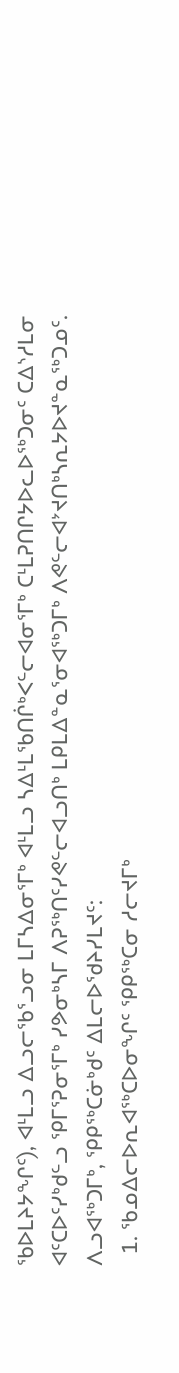ᖃᐅᒪᔨᔭᖏᑦ), ᐊᒻᒪᓗ ᐃᓗᓕᖃᕐᓗᓂ ᒪᒥᓴᐃᓂᕐᒥᒃ ᐊᒻᒪᓗ ᓴᐃᒻᒪᖃᑎᒌᒃᐸᓪᓕᐊᓂᕐᒥᒃ ᑕᒻᒪᕈᑎᒋᔭᐅᓚᐅᖅᑐᓂᑦ ᑕᐃᔅᓱᒪᓂ ᐊᑦᑕᐅᑦᓯᒃᑯᓪᓗ ᕿᒥᕐᕈᓂᕐᒥᒃ ᓯᕗᓂᒃᓴᒥ ᐱᕈᖅᑎᑦᓯᕙᓪᓕᐊᓗᑎᒃ ᒪᑭᒪᐃᓐᓇᕐᓂᐊᖅᑐᒥᒃ ᐱᕙᓪᓕᐊᔾᔪᑎᒃᓴᕆᔭᐅᔪᓐᓇᖅᑐᓄᑦ.
ᐱᓗᐊᖅᑐᒥᒃ, ᕿᑭᖅᑕᓃᒃᑯᑦ ᐃᒪᓕᐅᖁᔨᓯᒪᔪᑦ:
  1. ᖃᓄᐃᓕᐅᕆᐊᖅᑕᐅᓂᖏᑦ ᕿᑭᖅᑕᓂ ᓱᓕᔪᒥᒃ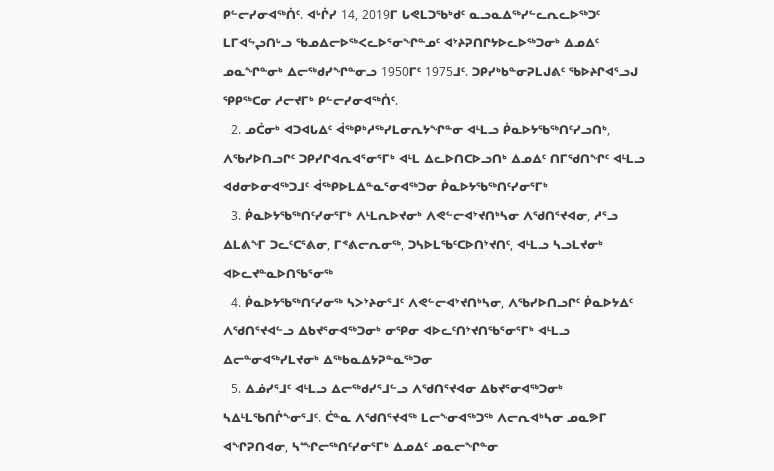ᑭᓪᓕᓯᓂᐊᖅᑏᑦ. ᐊᒡᒌᓯ 14, 2019ᒥ ᒐᕙᒪᑐᖃᒃᑯᑦ ᓇᓗᓇᐃᖅᓯᓪᓚᕆᓚᐅᖅᑐᑦ ᒪᒥᐊᖦᖢᑎᒡᓗ ᖃᓄᐃᓕᐅᖅᐸᓚᐅᕐᓂᖏᓐᓄᑦ ᐊᔾᔨᕈᑎᒋᔭᐅᓚᐅᖅᑐᓂᒃ ᐃᓄᐃᑦ ᓄᓇᖏᓐᓂᒃ ᐃᓕᖅᑯᓯᖏᓐᓂᓗ 1950ᒥᑦ 1975ᒧᑦ. ᑐᑭᓯᒃᑲᓐᓂᕈᒪᒍᕕᑦ ᖃᐅᔨᒋᐊᕐᓗᒍ ᕿᑭᖅᑕᓂ ᓱᓕᔪᒥᒃ ᑭᓪᓕᓯᓂᐊᖅᑏᑦ.
  2. ᓄᑖᓂᒃ ᐊᑐᐊᒐᐃᑦ ᐋᖅᑭᒃᓱᖅᓯᒪᓂᕆᔭᖏᓐᓂ ᐊᒻᒪᓗ ᑮᓇᐅᔭᖃᖅᑎᑦᓯᓗᑎᒃ, ᐱᖃᓯᐅᑎᓗᒋᑦ ᑐᑭᓯᒋᐊᕆᐊᕐᓂᕐᒥᒃ ᐊᒻᒪ ᐃᓚᐅᑎᑕᐅᓗᑎᒃ ᐃᓄᐃᑦ ᑎᒥᖁᑎᖏᑦ ᐊᒻᒪᓗ ᐊᑯᓂᐅᓂᐊᖅᑐᒧᑦ ᐋᖅᑭᐅᒪᐃᓐᓇᕐᓂᐊᖅᑐᓂ ᑮᓇᐅᔭᖃᖅᑎᑦᓯᓂᕐᒥᒃ
  3. ᑮᓇᐅᔭᖃᖅᑎᑦᓯᓂᕐᒥᒃ ᐱᒻᒪᕆᐅᔪᓂᒃ ᐱᕙᓪᓕᐊᔾᔪᑎᒃᓴᓂ ᐱᖁᑎᕐᔪᐊᓂ, ᓱᕐᓗ ᐃᒪᕕᖕᒥ ᑐᓚᑦᑕᕐᕕᓂ, ᒥᕝᕕᓕᕆᓂᖅ, ᑐᓴᐅᒪᖃᑦᑕᐅᑎᔾᔪᑎᑦ, ᐊᒻᒪᓗ ᓴᓗᒪᔪᓂᒃ ᐊᐅᓚᔪᓐᓇᐅᑎᖃᕐᓂᖅ
  4. ᑮᓇᐅᔭᖃᖅᑎᑦᓯᓂᖅ ᓴᐳᔾᔨᓂᕐᒧᑦ ᐱᕙᓪᓕᐊᔾᔪᑎᒃᓴᓂ, ᐱᖃᓯᐅᑎᓗᒋᑦ ᑮᓇᐅᔭᐃᑦ ᐱᖁᑎᕐᔪᐊᓪᓗ ᐃᑲᔪᕐᓂᐊᖅᑐᓂᒃ ᓂᕿᓂ ᐊᐅᓚᑦᑎᔾᔪᑎᖃᕐᓂᕐᒥᒃ ᐊᒻᒪᓗ ᐃᓕᓐᓂᐊᖅᓯᒪᔪᓂᒃ ᐃᖅᑲᓇᐃᔭᕈᓐᓇᖅᑐᓂ
  5. ᐃᓅᓯᕐᒧᑦ ᐊᒻᒪᓗ ᐃᓕᖅᑯᓯᕐᒧᓪᓗ ᐱᖁᑎᕐᔪᐊᓂ ᐃᑲᔪᕐᓂᐊᖅᑐᓂᒃ ᓴᐃᒻᒪᖃᑎᒌᖕᓂᕐᒧᑦ. ᑖᓐᓇ ᐱᖁᑎᕐᔪᐊᖅ ᒪᓕᖕᓂᐊᖅᑐᖅ ᐱᓕᕆᐊᒃᓴᓂ ᓄᓇᕗᒥ ᐊᖏᕈᑎᐊᓂ, ᓴᙱᓕᖅᑎᑦᓯᓂᕐᒥᒃ ᐃᓄᐃᑦ ᓄᓇᓕᖏᓐᓂ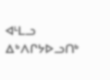ᐊᒻᒪᓗ ᐃᒃᐱᒋᔭᐅᓗᑎᒃ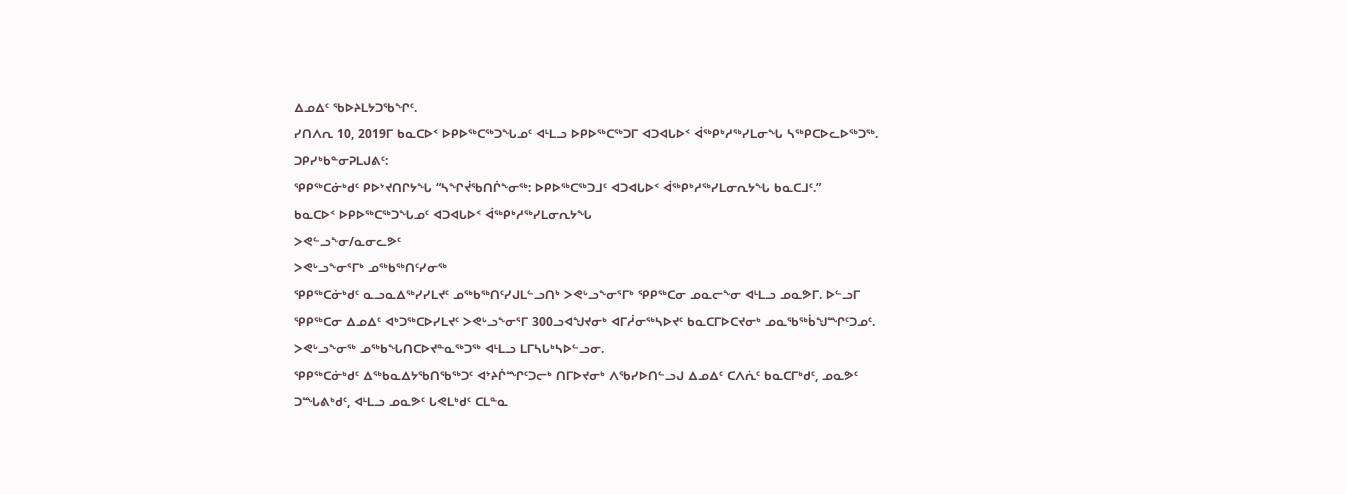ᐃᓄᐃᑦ ᖃᐅᔨᒪᔭᑐᖃᖏᑦ.
ᓯᑎᐱᕆ 10, 2019ᒥ ᑲᓇᑕᐅᑉ ᐅᑭᐅᖅᑕᖅᑐᖓᓄᑦ ᐊᒻᒪᓗ ᐅᑭᐅᖅᑕᖅᑐᒥ ᐊᑐᐊᒐᐅᑉ ᐋᖅᑭᒃᓱᖅᓯᒪᓂᖓ ᓴᖅᑭᑕᐅᓚᐅᖅᑐᖅ.
ᑐᑭᓯᒃᑲᓐᓂᕈᒪᒍᕕᑦ:
ᕿᑭᖅᑕᓃᒃᑯᑦ ᑭᐅᔾᔪᑎᒋᔭᖓ “ᓴᖏᔫᖃᑎᒌᖕᓂᖅ: ᐅᑭᐅᖅᑕᖅᑐᒧᑦ ᐊᑐᐊᒐᐅᑉ ᐋᖅᑭᒃᓱᖅᓯᒪᓂᕆᔭᖓ ᑲᓇᑕᒧᑦ.”
ᑲᓇᑕᐅᑉ ᐅᑭᐅᖅᑕᖅᑐᖓᓄᑦ ᐊᑐᐊᒐᐅᑉ ᐋᖅᑭᒃᓱᖅᓯᒪᓂᕆᔭᖓ
ᐳᕙᓪᓗᖕᓂ/ᓇᓂᓚᕗᑦ
ᐳᕙᒡᓗᖕᓂᕐᒥᒃ ᓄᖅᑲᖅᑎᑦᓯᓂᖅ
ᕿᑭᖅᑕᓃᒃᑯᑦ ᓇᓗᓇᐃᖅᓯᓯᒪᔪᑦ ᓄᖅᑲᖅᑎᑦᓯᒍᒪᓪᓗᑎᒃ ᐳᕙᒡᓗᖕᓂᕐᒥᒃ ᕿᑭᖅᑕᓂ ᓄᓇᓕᖕᓂ ᐊᒻᒪᓗ ᓄᓇᕗᒥ. ᐅᓪᓗᒥ ᕿᑭᖅᑕᓂ ᐃᓄᐃᑦ ᐊᒃᑐᖅᑕᐅᓯᒪᔪᑦ ᐳᕙᒡᓗᖕᓂᕐᒥ 300ᓗᐊᖑᔪᓂᒃ ᐊᒥᓲᓂᖅᓴᐅᔪᑦ ᑲᓇᑕᒥᐅᑕᔪᓂᒃ ᓄᓇᖃᖅᑳᖑᙱᑦᑐᓄᑦ. ᐳᕙᒡᓗᖕᓂᖅ ᓄᖅᑲᖓᑎᑕᐅᔪᓐᓇᖅᑐᖅ ᐊᒻᒪᓗ ᒪᒥᓴᒐᒃᓴᐅᓪᓗᓂ.
ᕿᑭᖅᑕᓃᒃᑯᑦ ᐃᖅᑲᓇᐃᔭᖃᑎᖃᖅᑐᑦ ᐊᔾᔨᒌᙱᑦᑐᓕᒃ ᑎᒥᐅᔪᓂᒃ ᐱᖃᓯᐅᑎᓪᓗᒍ ᐃᓄᐃᑦ ᑕᐱᕇᑦ ᑲᓇᑕᒥᒃᑯᑦ, ᓄᓇᕗᑦ ᑐᙵᕕᒃᑯᑦ, ᐊᒻᒪᓗ ᓄᓇᕗᑦ ᒐᕙᒪᒃᑯᑦ ᑕᒪᓐᓇ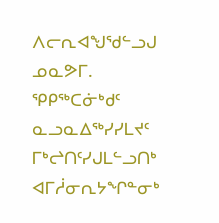ᐱᓕᕆᐊᖑᖁᓪᓗᒍ ᓄᓇᕗᒥ. ᕿᑭᖅᑕᓃᒃᑯᑦ ᓇᓗᓇᐃᖅᓯᓯᒪᔪᑦ ᒥᒃᖠᑎᑦᓯᒍᒪᓪᓗᑎᒃ ᐊᒥᓲᓂᕆᔭᖏᓐᓂᒃ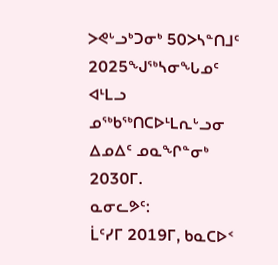ᐳᕙᒡᓗᒃᑐᓂᒃ 50ᐳᓴᓐᑎᒧᑦ 2025ᖑᖅᓴᓂᖓᓄᑦ ᐊᒻᒪᓗ ᓄᖅᑲᖅᑎᑕᐅᒻᒪᕆᒡᓗᓂ ᐃᓄᐃᑦ ᓄᓇᖏᓐᓂᒃ 2030ᒥ.
ᓇᓂᓚᕗᑦ:
ᒫᑦᓯᒥ 2019ᒥ, ᑲᓇᑕᐅᑉ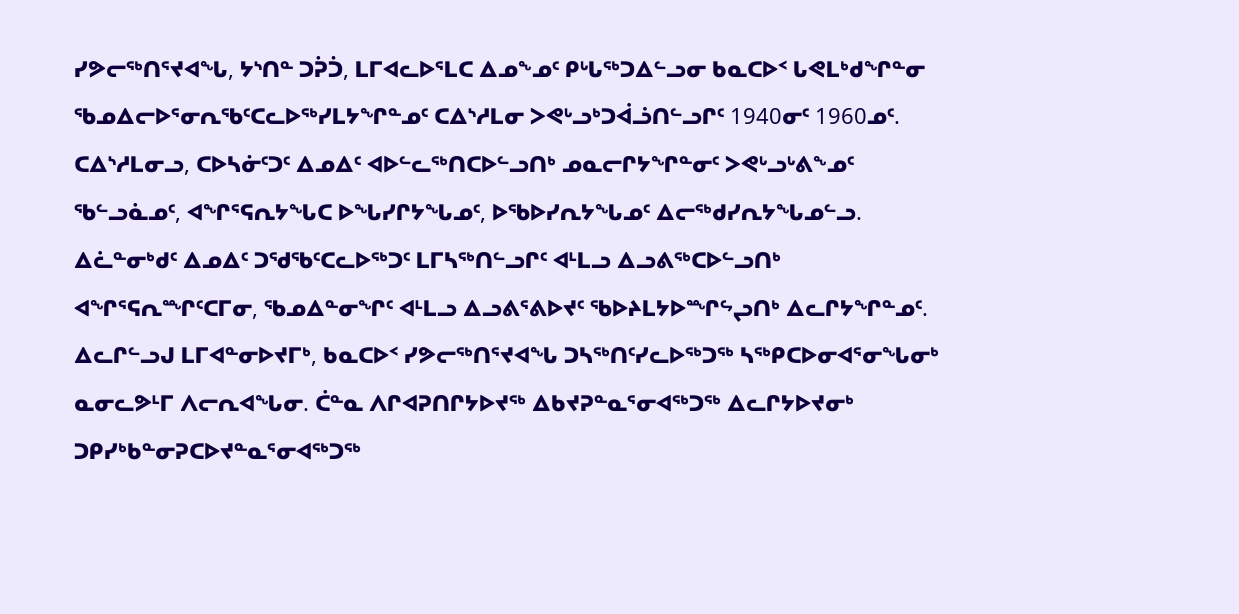ᓯᕗᓕᖅᑎᕐᔪᐊᖓ, ᔭᔅᑎᓐ ᑐᕉᑑ, ᒪᒥᐊᓚᐅᕐᒪᑕ ᐃᓄᖕᓄᑦ ᑭᒡᒐᖅᑐᐃᓪᓗᓂ ᑲᓇᑕᐅᑉ ᒐᕙᒪᒃᑯᖏᓐᓂ ᖃᓄᐃᓕᐅᕐᓂᕆᖃᑦᑕᓚᐅᖅᓯᒪᔭᖏᓐᓄᑦ ᑕᐃᔅᓱᒪᓂ ᐳᕙᒡᓗᒃᑐᐋᓘᑎᓪᓗᒋᑦ 1940ᓂᑦ 1960ᓄᑦ. ᑕᐃᔅᓱᒪᓂᓗ, ᑕᐅᓴᓃᑦᑐᑦ ᐃᓄᐃᑦ ᐊᐅᓪᓚᖅᑎᑕᐅᓪᓗᑎᒃ ᓄᓇᓕᒋᔭᖏᓐᓂᑦ ᐳᕙᒡᓗᒡᕕᖕᓄᑦ ᖃᓪᓗᓈᓄᑦ, ᐊᖏᕐᕋᕆᔭᖓᑕ ᐅᖓᓯᒋᔭᖓᓄᑦ, ᐅᖃᐅᓯᕆᔭᖓᓄᑦ ᐃᓕᖅᑯᓯᕆᔭᖓᓄᓪᓗ. ᐃᓛᓐᓂᒃᑯᑦ ᐃᓄᐃᑦ ᑐᖁᖃᑦᑕᓚᐅᖅᑐᑦ ᒪᒥᓴᖅᑎᓪᓗᒋᑦ ᐊᒻᒪᓗ ᐃᓗᕕᖅᑕᐅᓪᓗᑎᒃ ᐊᖏᕐᕋᕆᙱᑦᑕᒥᓂ, ᖃᓄᐃᓐᓂᖏᑦ ᐊᒻᒪᓗ ᐃᓗᕕᕐᕕᐅᔪᑦ ᖃᐅᔨᒪᔭᐅᙱᖦᖢᑎᒃ ᐃᓚᒋᔭᖏᓐᓄᑦ.
ᐃᓚᒋᓪᓗᒍ ᒪᒥᐊᓐᓂᐅᔪᒥᒃ, ᑲᓇᑕᐅᑉ ᓯᕗᓕᖅᑎᕐᔪᐊᖓ ᑐᓴᖅᑎᑦᓯᓚᐅᖅᑐᖅ ᓴᖅᑭᑕᐅᓂᐊᕐᓂᖓᓂᒃ ᓇᓂᓚᕗᒻᒥ ᐱᓕᕆᐊᖓᓂ. ᑖᓐᓇ ᐱᒋᐊᕈᑎᒋᔭᐅᔪᖅ ᐃᑲᔪᕈᓐᓇᕐᓂᐊᖅᑐᖅ ᐃᓚᒋᔭᐅᔪᓂᒃ ᑐᑭᓯᒃᑲᓐᓂᕈᑕᐅᔪᓐᓇᕐᓂᐊᖅᑐᖅ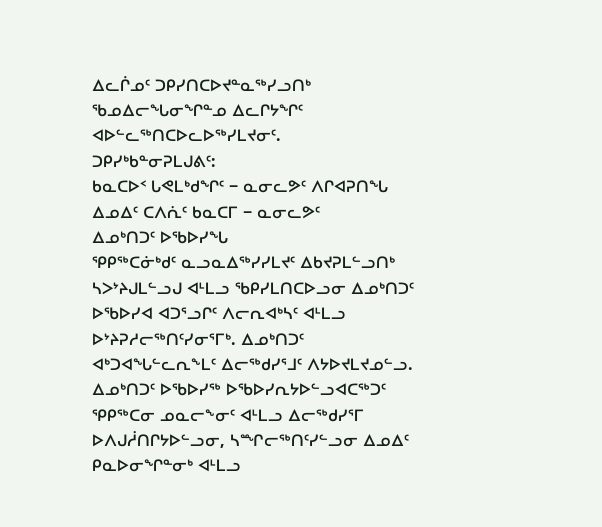ᐃᓚᒌᓄᑦ ᑐᑭᓯᑎᑕᐅᔪᓐᓇᖅᓯᓗᑎᒃ ᖃᓄᐃᓕᖓᓂᖏᓐᓄ ᐃᓚᒋᔭᖏᑦ ᐊᐅᓪᓚᖅᑎᑕᐅᓚᐅᖅᓯᒪᔪᓂᑦ.
ᑐᑭᓯᒃᑲᓐᓂᕈᒪᒍᕕᑦ:
ᑲᓇᑕᐅᑉ ᒐᕙᒪᒃᑯᖏᑦ − ᓇᓂᓚᕗᑦ ᐱᒋᐊᕈᑎᖓ
ᐃᓄᐃᑦ ᑕᐱᕇᑦ ᑲᓇᑕᒥ − ᓇᓂᓚᕗᑦ
ᐃᓄᒃᑎᑐᑦ ᐅᖃᐅᓯᖓ
ᕿᑭᖅᑕᓃᒃᑯᑦ ᓇᓗᓇᐃᖅᓯᓯᒪᔪᑦ ᐃᑲᔪᕈᒪᓪᓗᑎᒃ ᓴᐳᔾᔨᒍᒪᓪᓗᒍ ᐊᒻᒪᓗ ᖃᑭᓯᒪᑎᑕᐅᓗᓂ ᐃᓄᒃᑎᑐᑦ ᐅᖃᐅᓯᐊ ᐊᑐᕐᓗᒋᑦ ᐱᓕᕆᐊᒃᓴᑦ ᐊᒻᒪᓗ ᐅᔾᔨᕈᓱᓕᖅᑎᑦᓯᓂᕐᒥᒃ. ᐃᓄᒃᑎᑐᑦ ᐊᒃᑐᐊᖓᓪᓚᕆᖕᒪᑦ ᐃᓕᖅᑯᓯᕐᒧᑦ ᐱᔭᐅᔪᒪᔪᓄᓪᓗ. ᐃᓄᒃᑎᑐᑦ ᐅᖃᐅᓯᖅ ᐅᖃᐅᓯᕆᔭᐅᓪᓗᐊᑕᖅᑐᑦ ᕿᑭᖅᑕᓂ ᓄᓇᓕᖕᓂᑦ ᐊᒻᒪᓗ ᐃᓕᖅᑯᓯᕐᒥ ᐅᐱᒍᓲᑎᒋᔭᐅᓪᓗᓂ, ᓴᙱᓕᖅᑎᑦᓯᓪᓗᓂ ᐃᓄᐃᑦ ᑭᓇᐅᓂᖏᓐᓂᒃ ᐊᒻᒪᓗ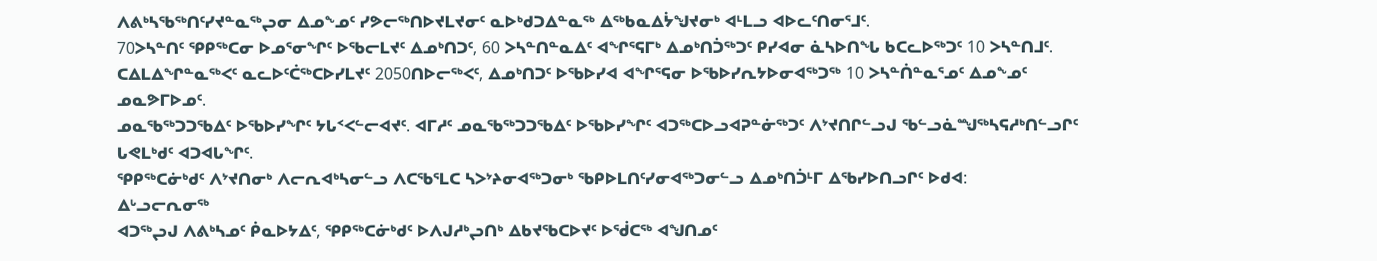ᐱᕕᒃᓴᖃᖅᑎᑦᓯᔪᓐᓇᖅᖢᓂ ᐃᓄᖕᓄᑦ ᓯᕗᓕᖅᑎᐅᔪᒪᔪᓂᑦ ᓇᐅᒃᑯᑐᐃᓐᓇᖅ ᐃᖅᑲᓇᐃᔮᖑᔪᓂᒃ ᐊᒻᒪᓗ ᐊᐅᓚᑦᑎᓂᕐᒧᑦ.
70ᐳᓴᓐᑎᑦ ᕿᑭᖅᑕᓂ ᐅᓄᕐᓂᖏᑦ ᐅᖃᓕᒪᔪᑦ ᐃᓄᒃᑎᑐᑦ, 60 ᐳᓴᓐᑎᓐᓇᐃᑦ ᐊᖏᕐᕋᒥᒃ ᐃᓄᒃᑎᑑᖅᑐᑦ ᑭᓯᐊᓂ ᓈᓴᐅᑎᖓ ᑲᑕᓚᐅᖅᑐᑦ 10 ᐳᓴᓐᑎᒧᑦ. ᑕᐃᒪᐃᖏᓐᓇᖅᐸᑦ ᓇᓚᐅᑦᑖᖅᑕᐅᓯᒪᔪᑦ 2050ᑎᐅᓕᖅᐸᑦ, ᐃᓄᒃᑎᑐᑦ ᐅᖃᐅᓯᐊ ᐊᖏᕐᕋᓂ ᐅᖃᐅᓯᕆᔭᐅᓂᐊᖅᑐᖅ 10 ᐳᓴᓐᑏᓐᓇᕐᓄᑦ ᐃᓄᖕᓄᑦ ᓄᓇᕗᒥᐅᓄᑦ.
ᓄᓇᖃᖅᑐᑐᖃᐃᑦ ᐅᖃᐅᓯᖏᑦ ᔭᒐᑉᐸᓪᓕᐊᔪᑦ. ᐊᒥᓱᑦ ᓄᓇᖃᖅᑐᑐᖃᐃᑦ ᐅᖃᐅᓯᖏᑦ ᐊᑐᖅᑕᐅᓗᐊᕈᓐᓃᖅᑐᑦ ᐱᔾᔪᑎᒋᓪᓗᒍ ᖃᓪᓗᓈᙳᖅᓴᕋᓱᒃᑎᓪᓗᒋᑦ ᒐᕙᒪᒃᑯᑦ ᐊᑐᐊᒐᖏᑦ.
ᕿᑭᖅᑕᓃᒃᑯᑦ ᐱᔾᔪᑎᓂᒃ ᐱᓕᕆᐊᒃᓴᓂᓪᓗ ᐱᑕᖃᕐᒪᑕ ᓴᐳᔾᔨᓂᐊᖅᑐᓂᒃ ᖃᑭᐅᒪᑎᑦᓯᓂᐊᖅᑐᓂᓪᓗ ᐃᓄᒃᑎᑑᒻᒥ ᐃᖃᓯᐅᑎᓗᒋᑦ ᐅᑯᐊ:
ᐃᒡᓗᓕᕆᓂᖅ
ᐊᑐᖅᖢᒍ ᐱᕕᒃᓴᓄᑦ ᑮᓇᐅᔭᐃᑦ, ᕿᑭᖅᑕᓃᒃᑯᑦ ᐅᐱᒍᓱᒃᖢᑎᒃ ᐃᑲᔪᖃᑕᐅᔪᑦ ᐅᖂᑕᖅ ᐊᖑᑎᓄᑦ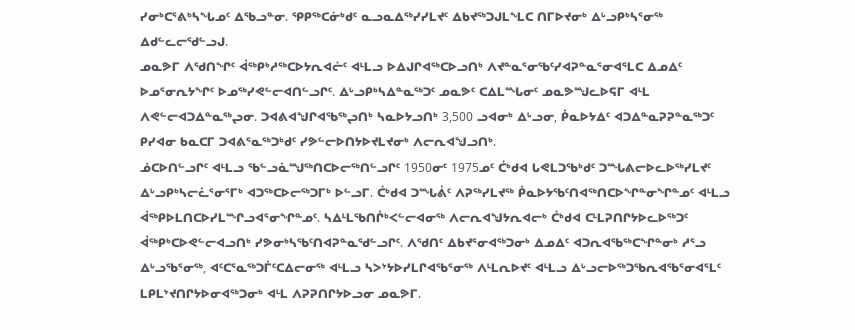ᓯᓂᒃᑕᕐᕕᒃᓴᖓᓄᑦ ᐃᖃᓗᓐᓂ. ᕿᑭᖅᑕᓃᒃᑯᑦ ᓇᓗᓇᐃᖅᓯᓯᒪᔪᑦ ᐃᑲᔪᖅᑐᒍᒪᖕᒪᑕ ᑎᒥᐅᔪᓂᒃ ᐃᒡᓗᑭᒃᓴᕐᓂᖅ ᐃᑯᓪᓚᓕᖁᓪᓗᒍ.
ᓄᓇᕗᒥ ᐱᖁᑎᖏᑦ ᐋᖅᑭᒃᓱᖅᑕᐅᔭᕆᐊᓖᑦ ᐊᒻᒪᓗ ᐅᐃᒍᒋᐊᖅᑕᐅᓗᑎᒃ ᐱᔪᓐᓇᕐᓂᖃᑦᓯᐊᕈᓐᓇᕐᓂᐊᕐᒪᑕ ᐃᓄᐃᑦ ᐅᓄᕐᓂᕆᔭᖏᑦ ᐅᓄᖅᓯᕙᓪᓕᐊᑎᓪᓗᒋᑦ. ᐃᒡᓗᑭᒃᓴᐃᓐᓇᖅᑐᑦ ᓄᓇᕗᑦ ᑕᐃᒪᙵᓂᑦ ᓄᓇᕗᙳᓚᐅᕋᒥ ᐊᒻᒪ ᐱᕙᓪᓕᐊᑐᐃᓐᓇᖅᖢᓂ. ᑐᐊᕕᐊᖑᒋᐊᖃᖅᖢᑎᒃ ᓴᓇᐅᔭᓗᑎᒃ 3,500 ᓗᐊᓂᒃ ᐃᒡᓗᓂ, ᑮᓇᐅᔭᐃᑦ ᐊᑐᐃᓐᓇᕈᕈᓐᓇᖅᑐᑦ ᑭᓯᐊᓂ ᑲᓇᑕᒥ ᑐᐊᕕᕐᓇᖅᑐᒃᑯᑦ ᓯᕗᓪᓕᐅᑎᔭᐅᔪᒪᔪᓂᒃ ᐱᓕᕆᐊᖑᓗᑎᒃ.
ᓅᑕᐅᑎᓪᓗᒋᑦ ᐊᒻᒪᓗ ᖃᓪᓗᓈᙳᖅᑎᑕᐅᓕᖅᑎᓪᓗᒋᑦ 1950ᓂᑦ 1975ᓄᑦ ᑖᒃᑯᐊ ᒐᕙᒪᑐᖃᒃᑯᑦ ᑐᙵᕕᓕᐅᓚᐅᖅᓯᒪᔪᑦ ᐃᒡᓗᑭᒃᓴᓕᓛᕐᓂᕐᒥᒃ ᐊᑐᖅᑕᐅᓕᖅᑐᒥᒃ ᐅᓪᓗᒥ. ᑖᒃᑯᐊ ᑐᙵᕖᑦ ᐱᕈᖅᓯᒪᔪᖅ ᑮᓇᐅᔭᖃᑦᑎᐊᖅᑎᑕᐅᖏᓐᓂᖏᓐᓄᑦ ᐊᒻᒪᓗ ᐋᖅᑭᐅᒪᑎᑕᐅᓯᒪᙱᓗᐊᕐᓂᖏᓐᓄᑦ. ᓴᐃᒻᒪᖃᑎᒌᒃᐸᓪᓕᐊᓂᖅ ᐱᓕᕆᐊᖑᔭᕆᐊᓕᒃ ᑖᒃᑯᐊ ᑕᒻᒪᕈᑎᒋᔭᐅᓚᐅᖅᑐᑦ ᐋᖅᑭᒃᑕᐅᕙᓪᓕᐊᓗᑎᒃ ᓯᕗᓂᒃᓴᖃᑦᑎᐊᕈᓐᓇᖁᓪᓗᒋᑦ. ᐱᖁᑎᑦ ᐃᑲᔪᕐᓂᐊᖅᑐᓂᒃ ᐃᓄᐃᑦ ᐊᑐᕆᐊᖃᖅᑕᖏᓐᓂᒃ ᓱᕐᓗ ᐃᒡᓗᖃᕐᓂᖅ, ᐊᑦᑕᕐᓇᖅᑐᒦᑦᑕᐃᓕᓂᖅ ᐊᒻᒪᓗ ᓴᐳᔾᔭᐅᓯᒪᒋᐊᖃᕐᓂᖅ ᐱᒻᒪᕆᐅᔪᑦ ᐊᒻᒪᓗ ᐃᒡᓗᓕᐅᖅᑐᖃᕆᐊᖃᕐᓂᐊᕐᒪᑦ ᒪᑭᒪᔾᔪᑎᒋᔭᐅᓂᐊᖅᑐᓂᒃ ᐊᒻᒪ ᐱᕈᕈᑎᒋᔭᐅᓗᓂ ᓄᓇᕗᒥ.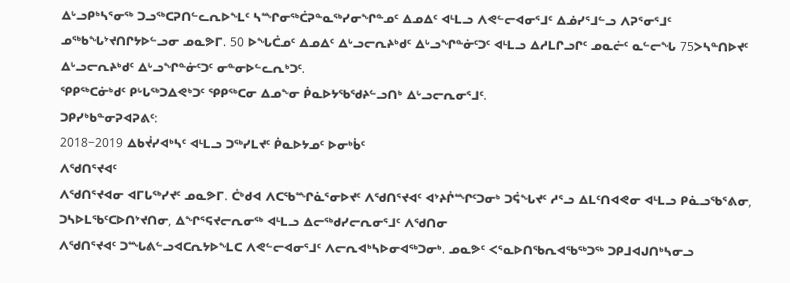ᐃᒡᓗᑭᒃᓴᕐᓂᖅ ᑐᓗᖅᑕᕈᑎᓪᓚᕆᐅᖕᒪᑦ ᓴᙱᓂᖅᑖᕈᓐᓇᖅᓯᓂᖏᓐᓄᑦ ᐃᓄᐃᑦ ᐊᒻᒪᓗ ᐱᕙᓪᓕᐊᓂᕐᒧᑦ ᐃᓅᓯᕐᒧᓪᓗ ᐱᕈᕐᓂᕐᒧᑦ ᓄᖅᑲᖓᔾᔪᑎᒋᔭᐅᓪᓗᓂ ᓄᓇᕗᒥ. 50 ᐅᖓᑖᓄᑦ ᐃᓄᐃᑦ ᐃᒡᓗᓕᕆᔨᒃᑯᑦ ᐃᒡᓗᖏᓐᓃᑦᑐᑦ ᐊᒻᒪᓗ ᐃᓱᒪᒋᓗᒋᑦ ᓄᓇᓖᑦ ᓇᓪᓕᖓ 75ᐳᓴᓐᑎᐅᔪᑦ ᐃᒡᓗᓕᕆᔨᒃᑯᑦ ᐃᒡᓗᖏᓐᓃᑦᑐᑦ ᓂᓐᓂᐅᓪᓚᕆᒃᑐᑦ.
ᕿᑭᖅᑕᓃᒃᑯᑦ ᑭᒡᒐᖅᑐᐃᕙᒃᑐᑦ ᕿᑭᖅᑕᓂ ᐃᓄᖕᓂ ᑮᓇᐅᔭᖃᖁᔨᓪᓗᑎᒃ ᐃᒡᓗᓕᕆᓂᕐᒧᑦ.
ᑐᑭᓯᒃᑲᓐᓂᕈᐊᕈᕕᑦ:
2018−2019 ᐃᑲᔫᓯᐊᒃᓴᑦ ᐊᒻᒪᓗ ᑐᖅᓯᒪᔪᑦ ᑮᓇᐅᔭᓄᑦ ᐅᓂᒃᑳᑦ
ᐱᖁᑎᕐᔪᐊᑦ
ᐱᖁᑎᕐᔪᐊᓂ ᐊᒥᒐᖅᓯᔪᑦ ᓄᓇᕗᒥ. ᑖᒃᑯᐊ ᐱᑕᖃᙱᓈᕐᓂᐅᔪᑦ ᐱᖁᑎᕐᔪᐊᑦ ᐊᔾᔨᒌᙱᑦᑐᓂᒃ ᑐᕌᖓᔪᑦ ᓱᕐᓗ ᐃᒪᑦᑎᐊᕙᓂ ᐊᒻᒪᓗ ᑭᓈᓗᖃᕐᕕᓂ, ᑐᓴᐅᒪᖃᑦᑕᐅᑎᔾᔪᑎᓂ, ᐃᖏᕐᕋᔪᓕᕆᓂᖅ ᐊᒻᒪᓗ ᐃᓕᖅᑯᓯᓕᕆᓂᕐᒧᑦ ᐱᖁᑎᓂ
ᐱᖁᑎᕐᔪᐊᑦ ᑐᙵᕕᓪᓗᐊᑕᕆᔭᐅᖕᒪᑕ ᐱᕙᓪᓕᐊᓂᕐᒧᑦ ᐱᓕᕆᐊᒃᓴᐅᓂᐊᖅᑐᓂᒃ. ᓄᓇᕗᑦ ᐸᕐᓇᐅᑎᖃᕆᐊᖃᖅᑐᖅ ᑐᑭᒧᐊᒍᑎᒃᓴᓂᓗ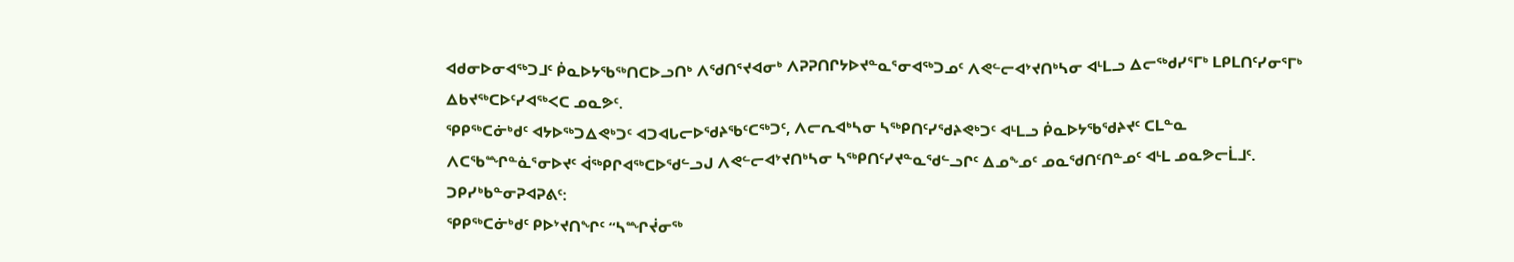ᐊᑯᓂᐅᓂᐊᖅᑐᒧᑦ ᑮᓇᐅᔭᖃᖅᑎᑕᐅᓗᑎᒃ ᐱᖁᑎᕐᔪᐊᓂᒃ ᐱᕈᕈᑎᒋᔭᐅᔪᓐᓇᕐᓂᐊᖅᑐᓄᑦ ᐱᕙᓪᓕᐊᔾᔪᑎᒃᓴᓂ ᐊᒻᒪᓗ ᐃᓕᖅᑯᓯᕐᒥᒃ ᒪᑭᒪᑎᑦᓯᓂᕐᒥᒃ ᐃᑲᔪᖅᑕᐅᑦᓯᐊᖅᐸᑕ ᓄᓇᕗᑦ.
ᕿᑭᖅᑕᓃᒃᑯᑦ ᐊᔭᐅᖅᑐᐃᕙᒃᑐᑦ ᐊᑐᐊᒐᓕᐅᖁᔨᖃᑦᑕᖅᑐᑦ, ᐱᓕᕆᐊᒃᓴᓂ ᓴᖅᑭᑎᑦᓯᖁᔨᕙᒃᑐᑦ ᐊᒻᒪᓗ ᑮᓇᐅᔭᖃᖁᔨᔪᑦ ᑕᒪᓐᓇ ᐱᑕᖃᙱᓐᓈᕐᓂᐅᔪᑦ ᐋᖅᑭᒋᐊᖅᑕᐅᖁᓪᓗᒍ ᐱᕙᓪᓕᐊᔾᔪᑎᒃᓴᓂ ᓴᖅᑭᑎᑦᓯᔪᓐᓇᖁᓪᓗᒋᑦ ᐃᓄᖕᓄᑦ ᓄᓇᖁᑎᑦᑎᓐᓄᑦ ᐊᒻᒪ ᓄᓇᕗᓕᒫᒧᑦ.
ᑐᑭᓯᒃᑲᓐᓂᕈᐊᕈᕕᑦ:
ᕿᑭᖅᑕᓃᒃᑯᑦ ᑭᐅᔾᔪᑎᖏᑦ “ᓴᙱᔫᓂᖅ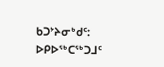ᑲᑐᔾᔨᓂᒃᑯᑦ: ᐅᑭᐅᖅᑕᖅᑐᒧᑦ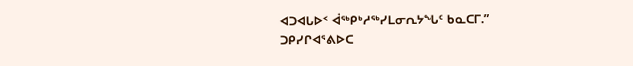ᐊᑐᐊᒐᐅᑉ ᐋᖅᑭᒃᓱᖅᓯᒪᓂᕆᔭᖓᑦ ᑲᓇᑕᒥ.”
ᑐᑭᓯᒋᐊᕐᕕᐅᑕ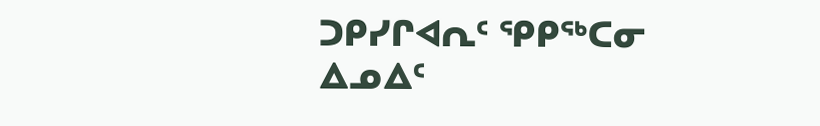ᑐᑭᓯᒋᐊᕆᑦ ᕿᑭᖅᑕᓂ ᐃᓄᐃᑦ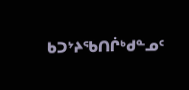ᑲᑐᔾᔨᖃᑎᒌᒃᑯᓐᓄᑦ